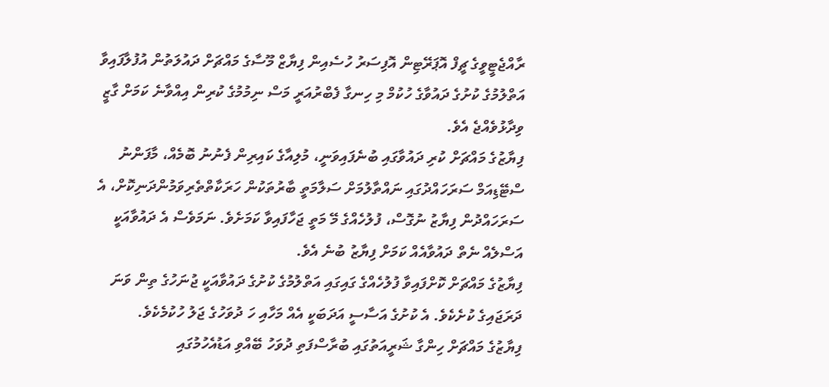ރާއްޖެޓީވީގެ ޗީފް އޮޕަރޭޓިން އޮފިސަރު ހުސެއިން ފިޔާޒް މޫސާގެ މައްޗަށް ދައުލަތުން އުފުލާފައިވާ އަތްލުމުގެ ކުށުގެ ދައުވާގެ ހުކުމް މި ހިނގާ ފެބްރުއަރީ މަސް ނިމުމުގެ ކުރިން އިއްވާނެ ކަމަށް ގާޒީ ވިދާޅުވެއްޖެ އެވެ.
ފިޔާޒުގެ މައްޗަށް ކުރި ދައުވާގައި ބުނެފައިވަނީ، މުލިއާގެ ކައިރިން ފެނުނު ބޮމެއް، މާފަންނު ސްޓޭޑިއަމް ސަރަހައްދުގައި ނައްތާލުމަށް ސަލާމަތީ ބާރުތަކުން ހަރަކާތްތެރިވަމުންދަނިކޮށް، އެ ސަރަހައްދުން ފިޔާޒު ނުގޮސް، ފުލުހެއްގެ މޭ މަތީ ޖަހާފައިވާ ކަމަށެވެ. ނަމަވެސް އެ ދައުވާއަކީ އަސްލެއް ނެތް ދައުވާއެއް ކަމަށް ފިޔާޒު ބުނެ އެވެ.
ފިޔާޒުގެ މައްޗަށް ކޮށްފައިވާ ފުލުހެއްގެ ގައިގައި އަތްލުމުގެ ކުށުގެ ދައުވާއަކީ ޖުނަހުގެ ތިން ވަނަ ދަރަޖައިގެ ކުށެކެވެ. އެ ކުށުގެ އަސާސީ އަދަބަކީ އެއް މަހާއި ހަ ދުވަހުގެ ޖަލު ހުކުމެކެވެ.
ފިޔާޒުގެ މައްޗަށް ހިންގާ ޝަރީއަތުގައި ބުރާސްފަތި ދުވަހު ބޭއްވި އަޑުއެހުމުގައި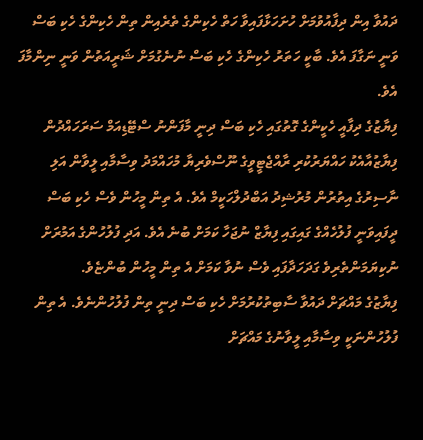ދައުވާ އިން ދިފާއުވުމަށް ހުށަހަޅާފައިވާ ހަތް ހެކިންގެ ތެރެއިން ތިން ހެކިންގެ ހެކި ބަސް ވަނީ ނަގާފަ އެވެ. ބާކީ ހަތަރު ހެކިންގެ ހެކި ބަސް ނުނެގުމަށް ޝަރީއަތުން ވަނީ ނިންމާފަ އެވެ.
ފިޔާޒުގެ ދިފާއީ ހެކީންގެ ގޮތުގައި ހެކި ބަސް ދިނީ މާފަންނު ސްޓޭޑިއަމް ސަރަހައްދުން ފިޔާޒުއާއެކު ހައްޔަރުކުރި ރާއްޖެޓީވީގެ ނޫސްވެރިޔާ މުހައްމަދު ވިސާމާއި ލީވާން އަލި ނާސިރުގެ އިތުރުން މުރުޝިދު އަބްދުލްހަކީމް އެވެ. އެ ތިން މީހުން ވެސް ހެކި ބަސް ދީފައިވަނީ ފުލުހެއްގެ ގައިގައި ފިޔާޒް ނުޖަހާ ކަމަށް ބުނެ އެވެ. އަދި ފުލުހުންގެ އަމުރަށް ނުކިޔަމަންތެރިވެ ގަދަހަދާފައި ވެސް ނުވާ ކަމަށް އެ ތިން މީހުން ބުންޏެވެ.
ފިޔާޒުގެ މައްޗަށް ދައުވާ ސާބިތުކުރުމަށް ހެކި ބަސް ދިނީ ތިން ފުލުހުންނެވެ. އެ ތިން ފުލުހުންނަކީ ވިސާމާއި ލީވާނުގެ މައްޗަށް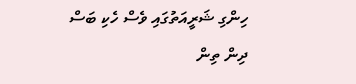ހިންގި ޝަރީއަތުގައި ވެސް ހެކި ބަސް ދިން ތިން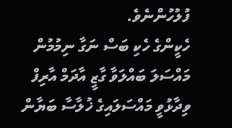ފުލުހުންނެވެ.
ހެކީންގެ ހެކި ބަސް ނަގާ ނިމުމުން މައްސަލަ ބައްލަވާ ގާޒީ އާދަމް އާރިފް ވިދާޅުވީ މައްސަލައިގެ ޚުލާސާ ބަޔާން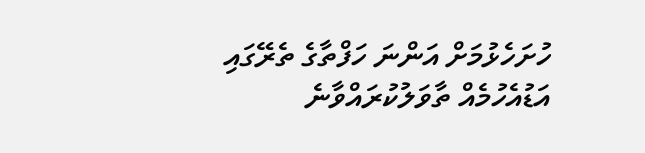ހުށަހެޅުމަށް އަންނަ ހަފްތާގެ ތެރޭގައި އަޑުއެހުމެއް ތާވަލުކުރައްވާނެ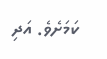ކަމަށެވެ. އަދި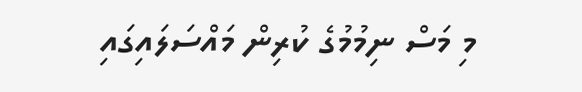މި މަސް ނިމުމުގެ ކުރިން މައްސަލައިގައި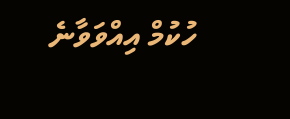ހުކުމް އިއްވަވާނެ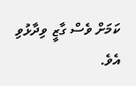ކަމަށް ވެސް ގާޒީ ވިދާޅުވި އެވެ.